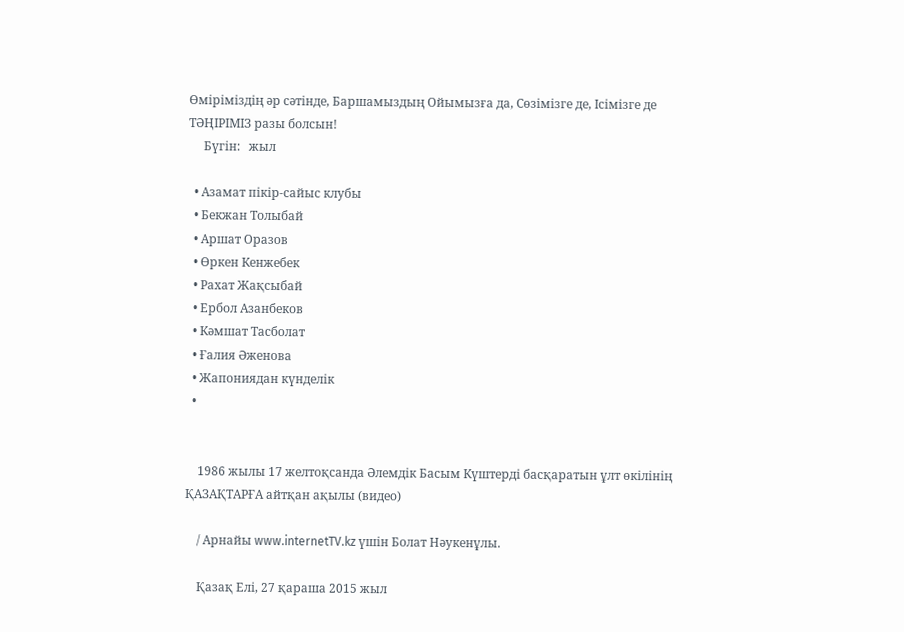Өміріміздің әр сәтінде, Баршамыздың Ойымызға да, Сөзімізге де, Ісімізге де ТӘҢІРІМІЗ разы болсын!
     Бүгін:   жыл

  • Азамат пікір-сайыс клубы
  • Бекжан Толыбай
  • Аршат Оразов
  • Өркен Кенжебек
  • Рахат Жақсыбай
  • Ербол Азанбеков
  • Кәмшат Тасболат
  • Ғалия Әженова
  • Жапониядан күнделік
  •


    1986 жылы 17 желтоқсанда Әлемдік Басым Күштерді басқаратын ұлт өкілінің ҚАЗАҚТАРҒА айтқан ақылы (видео)

    / Арнайы www.internetTV.kz үшін Болат Нәукенұлы.

    Қазақ Елі, 27 қараша 2015 жыл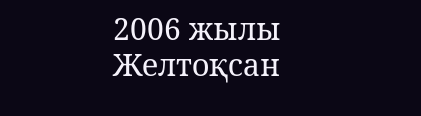2006 жылы Желтоқсан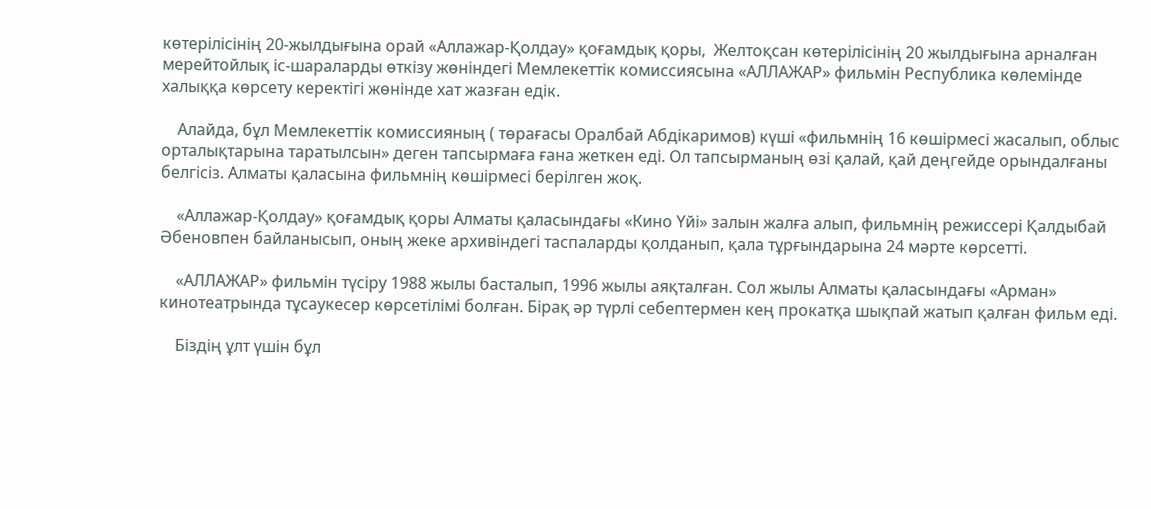көтерілісінің 20-жылдығына орай «Аллажар-Қолдау» қоғамдық қоры,  Желтоқсан көтерілісінің 20 жылдығына арналған мерейтойлық іс-шараларды өткізу жөніндегі Мемлекеттік комиссиясына «АЛЛАЖАР» фильмін Республика көлемінде халыққа көрсету керектігі жөнінде хат жазған едік.

    Алайда, бұл Мемлекеттік комиссияның ( төрағасы Оралбай Абдікаримов) күші «фильмнің 16 көшірмесі жасалып, облыс орталықтарына таратылсын» деген тапсырмаға ғана жеткен еді. Ол тапсырманың өзі қалай, қай деңгейде орындалғаны белгісіз. Алматы қаласына фильмнің көшірмесі берілген жоқ.

    «Аллажар-Қолдау» қоғамдық қоры Алматы қаласындағы «Кино Үйі» залын жалға алып, фильмнің режиссері Қалдыбай Әбеновпен байланысып, оның жеке архивіндегі таспаларды қолданып, қала тұрғындарына 24 мәрте көрсетті.

    «АЛЛАЖАР» фильмін түсіру 1988 жылы басталып, 1996 жылы аяқталған. Сол жылы Алматы қаласындағы «Арман» кинотеатрында тұсаукесер көрсетілімі болған. Бірақ әр түрлі себептермен кең прокатқа шықпай жатып қалған фильм еді.

    Біздің ұлт үшін бұл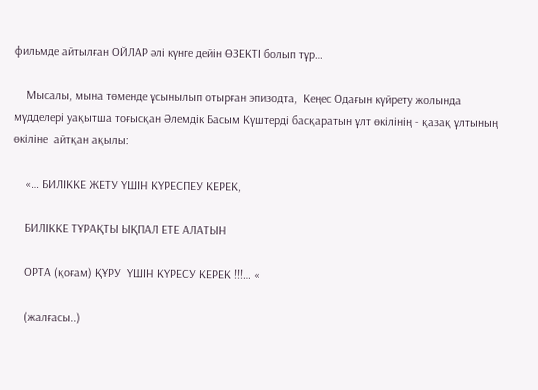фильмде айтылған ОЙЛАР әлі күнге дейін ӨЗЕКТІ болып тұр…

    Мысалы, мына төменде ұсынылып отырған эпизодта,  Кеңес Одағын күйрету жолында мүдделері уақытша тоғысқан Әлемдік Басым Күштерді басқаратын ұлт өкілінің - қазақ ұлтының өкіліне  айтқан ақылы:

    «… БИЛІККЕ ЖЕТУ ҮШІН КҮРЕСПЕУ КЕРЕК,

    БИЛІККЕ ТҰРАҚТЫ ЫҚПАЛ ЕТЕ АЛАТЫН

    ОРТА (қоғам) ҚҰРУ  ҮШІН КҮРЕСУ КЕРЕК !!!… «

    (жалғасы..)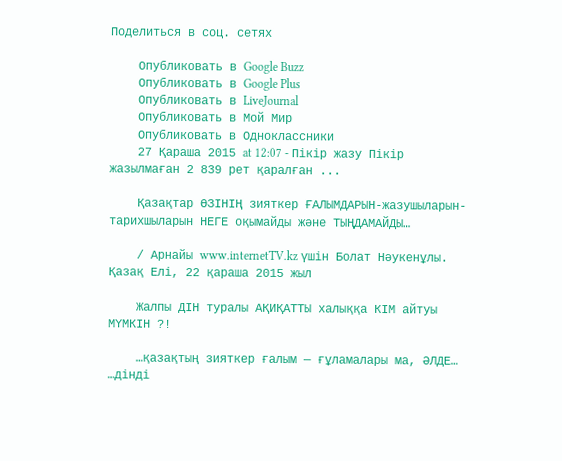Поделиться в соц. сетях

    Опубликовать в Google Buzz
    Опубликовать в Google Plus
    Опубликовать в LiveJournal
    Опубликовать в Мой Мир
    Опубликовать в Одноклассники
    27 Қараша 2015 at 12:07 - Пікір жазу Пікір жазылмаған 2 839 рет қаралған ...

    Қазақтар ӨЗІНІҢ зияткер ҒАЛЫМДАРЫН-жазушыларын-тарихшыларын НЕГЕ оқымайды және ТЫҢДАМАЙДЫ…

    / Арнайы www.internetTV.kz үшін Болат Нәукенұлы. Қазақ Елі, 22 қараша 2015 жыл

    Жалпы ДІН туралы АҚИҚАТТЫ халыққа КІМ айтуы МҮМКІН ?!

    …қазақтың зияткер ғалым — ғұламалары ма, ƏЛДЕ… …дінді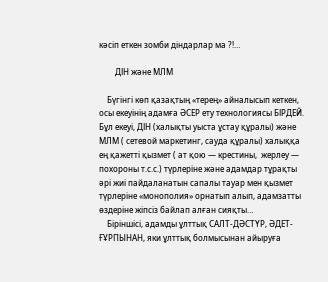кəсіп еткен зомби діндарлар ма ?!…

        ДІН және МЛМ

    Бүгінгі көп қазақтың «терең» айналысып кеткен, осы екеуінің адамға ӘСЕР ету технологиясы БІРДЕЙ. Бұл екеуі, ДІН (халықты уыста ұстау құралы) және МЛМ ( сетевой маркетинг, сауда құралы) халыққа ең қажетті қызмет ( ат қою — крестины,  жерлеу — похороны т.с.с.) түрлеріне және адамдар тұрақты әрі жиі пайдаланатын сапалы тауар мен қызмет түрлеріне «монополия» орнатып алып, адамзатты өздеріне жіпсіз байлап алған сияқты…
    Біріншісі, адамды ұлттық САЛТ-ДӘСТҮР, ӘДЕТ-ҒҰРПЫНАН, яки ұлттық болмысынан айыруға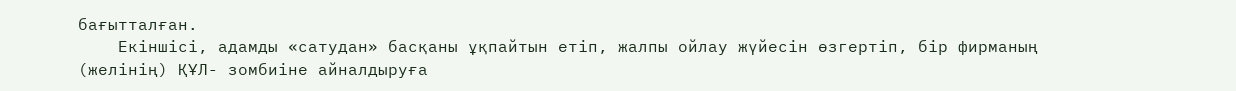бағытталған.
    Екіншісі, адамды «сатудан» басқаны ұқпайтын етіп, жалпы ойлау жүйесін өзгертіп, бір фирманың (желінің) ҚҰЛ- зомбиіне айналдыруға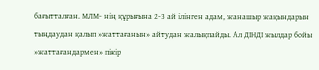бағытталған. МЛМ- нің құрығына 2-3 ай ілінген адам, жанашыр жақындарын тыңдаудан қалып »жаттағанын» айтудан жалықпайды. Ал ДІНДІ жылдар бойы »жаттағандармен» пікір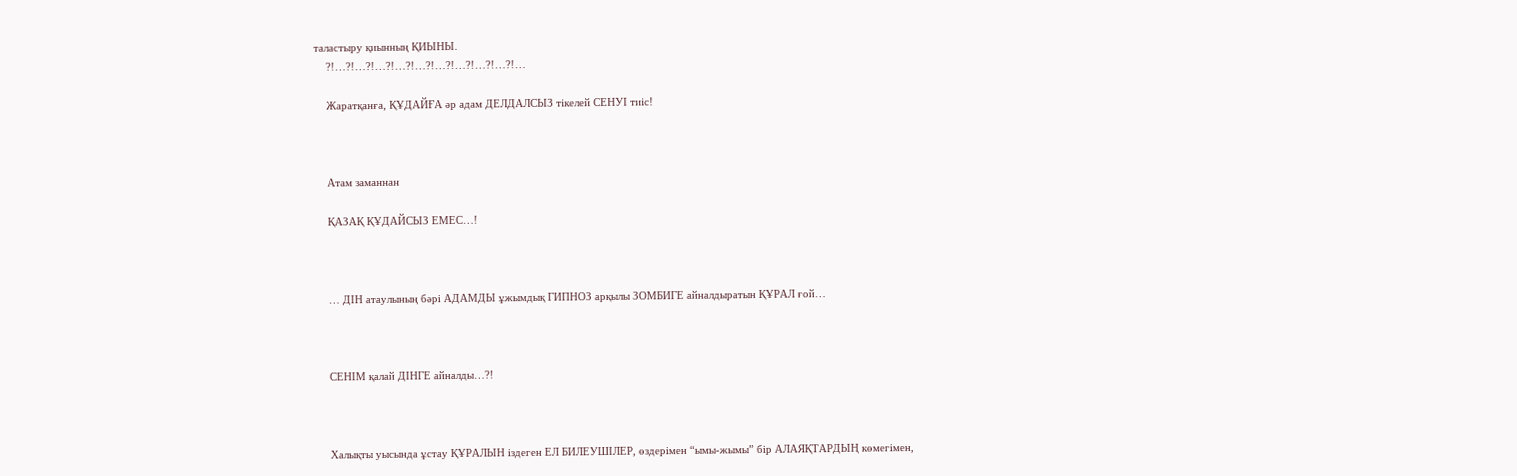таластыру қиынның ҚИЫНЫ.
    ?!…?!…?!…?!…?!…?!…?!…?!…?!…?!…

    Жаратқанға, ҚҰДАЙҒА әр адам ДЕЛДАЛСЫЗ тікелей СЕНУІ тиіс!



    Атам заманнан

    ҚАЗАҚ ҚҰДАЙСЫЗ ЕМЕС…!



    … ДІН атаулының бәрі АДАМДЫ ұжымдық ГИПНОЗ арқылы ЗОМБИГЕ айналдыратын ҚҰРАЛ ғой…



    СЕНІМ қалай ДІНГЕ айналды…?!



    Халықты уысында ұстау ҚҰРАЛЫН іздеген ЕЛ БИЛЕУШІЛЕР, өздерімен “ымы-жымы” бір АЛАЯҚТАРДЫҢ көмегімен,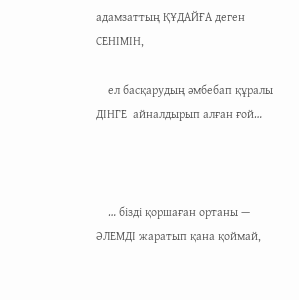адамзаттың ҚҰДАЙҒА деген СЕНІМІН,

    ел басқарудың әмбебап құралы ДІНГЕ  айналдырып алған ғой…



    … бізді қоршаған ортаны — ӘЛЕМДІ жаратып қана қоймай,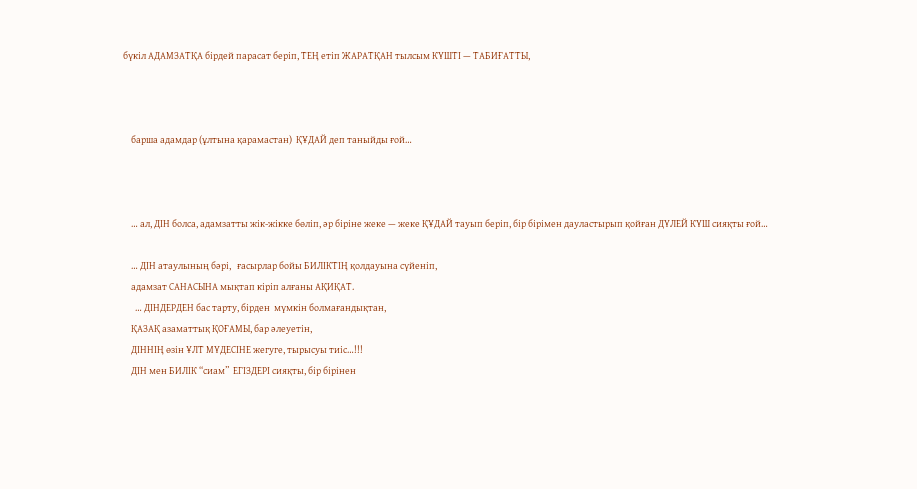бүкіл АДАМЗАТҚА бірдей парасат беріп, ТЕҢ етіп ЖАРАТҚАН тылсым КҮШТІ — ТАБИҒАТТЫ,



    барша адамдар (ұлтына қарамастан)  ҚҰДАЙ деп таныйды ғой…



    … ал, ДІН болса, адамзатты жік-жікке бөліп, әр біріне жеке — жеке ҚҰДАЙ тауып беріп, бір бірімен дауластырып қойған ДҮЛЕЙ КҮШ сияқты ғой…

    … ДІН атаулының бәрі,   ғасырлар бойы БИЛІКТІҢ қолдауына сүйеніп,
    адамзат САНАСЫНА мықтап кіріп алғаны АҚИҚАТ.
      … ДІНДЕРДЕН бас тарту, бірден  мүмкін болмағандықтан,
    ҚАЗАҚ азаматтық ҚОҒАМЫ, бар әлеуетін,
    ДІННІҢ өзін ҰЛТ МҮДЕСІНЕ жегуге, тырысуы тиіс…!!!
    ДІН мен БИЛІК “сиам”  ЕГІЗДЕРІ сияқты, бір бірінен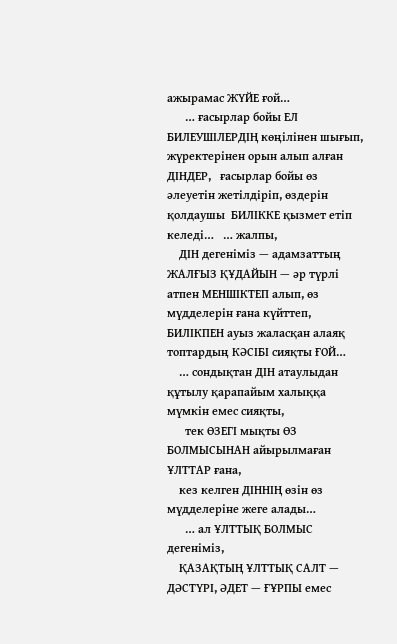ажырамас ЖҮЙЕ ғой…
      … ғасырлар бойы ЕЛ БИЛЕУШІЛЕРДІҢ көңілінен шығып, жүректерінен орын алып алған ДІНДЕР,   ғасырлар бойы өз әлеуетін жетілдіріп, өздерін қолдаушы  БИЛІККЕ қызмет етіп келеді…   … жалпы,
    ДІН дегеніміз — адамзаттың ЖАЛҒЫЗ ҚҰДАЙЫН — əр түрлі атпен МЕНШІКТЕП алып, өз мүдделерін ғана күйттеп, БИЛІКПЕН ауыз жаласқан алаяқ топтардың КӘСІБІ сияқты ҒОЙ…
    … сондықтан ДІН атаулыдан құтылу қарапайым халыққа мүмкін емес сияқты,
      тек ӨЗЕГІ мықты ӨЗ БОЛМЫСЫНАН айырылмаған ҰЛТТАР ғана,
    кез келген ДІННІҢ өзін өз мүдделеріне жеге алады…
      … ал ҰЛТТЫҚ БОЛМЫС дегеніміз,
    ҚАЗАҚТЫҢ ҰЛТТЫҚ САЛТ — ДӘСТҮРІ, ӘДЕТ — ҒҰРПЫ емес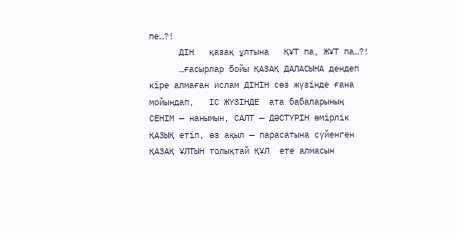пе…?!
      ДІН   қазақ ұлтына   ҚҰТ па, ЖҰТ па…?!
      …ғасырлар бойы ҚАЗАҚ ДАЛАСЫНА дендеп кіре алмаған ислам ДІНІН сөз жүзінде ғана мойындап,   ІС ЖҮЗІНДЕ  ата бабаларының СЕНІМ — нанымын, САЛТ — ДӘСТҮРІН өмірлік ҚАЗЫҚ етіп, өз ақыл — парасатына сүйенген ҚАЗАҚ ҰЛТЫН толықтай ҚҰЛ  ете алмасын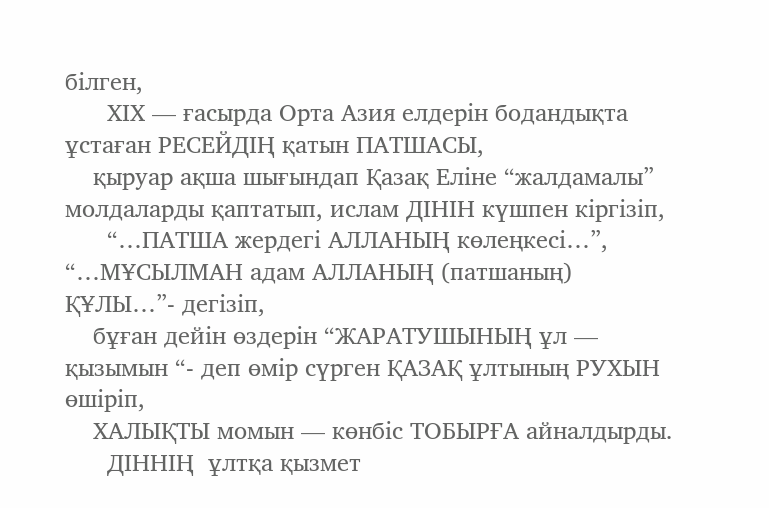білген,
      ХІХ — ғасырда Орта Азия елдерін бодандықта ұстаған РЕСЕЙДІҢ қатын ПАТШАСЫ,
    қыруар ақша шығындап Қазақ Еліне “жалдамалы” молдаларды қаптатып, ислам ДІНІН күшпен кіргізіп,
      “…ПАТША жердегі АЛЛАНЫҢ көлеңкесі…”, “…МҰСЫЛМАН адам АЛЛАНЫҢ (патшаның) ҚҰЛЫ…”- дегізіп,
    бұған дейін өздерін “ЖАРАТУШЫНЫҢ ұл — қызымын “- деп өмір сүрген ҚАЗАҚ ұлтының РУХЫН өшіріп,
    ХАЛЫҚТЫ момын — көнбіс ТОБЫРҒА айналдырды.
      ДІННІҢ  ұлтқа қызмет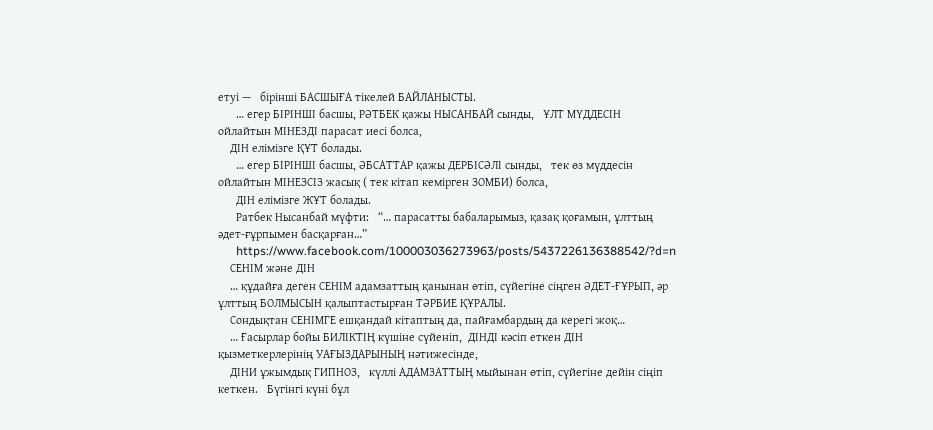етуі —   бірінші БАСШЫҒА тікелей БАЙЛАНЫСТЫ.
      … егер БІРІНШІ басшы, РӘТБЕК қажы НЫСАНБАЙ сынды,   ҰЛТ МҮДДЕСІН ойлайтын МІНЕЗДІ парасат иесі болса,
    ДІН елімізге ҚҰТ болады.
      … егер БІРІНШІ басшы, ӘБСАТТАР қажы ДЕРБІСӘЛІ сынды,   тек өз мүддесін ойлайтын МІНЕЗСІЗ жасық ( тек кітап кемірген ЗОМБИ) болса,
      ДІН елімізге ЖҰТ болады.
      Ратбек Нысанбай мүфти:   “… парасатты бабаларымыз, қазақ қоғамын, ұлттың әдет-ғұрпымен басқарған…”
      https://www.facebook.com/100003036273963/posts/5437226136388542/?d=n
    СЕНІМ және ДІН
    … құдайға деген СЕНІМ адамзаттың қанынан өтіп, сүйегіне сіңген ӘДЕТ-ҒҰРЫП, әр ұлттың БОЛМЫСЫН қалыптастырған ТӘРБИЕ ҚҰРАЛЫ.
    Сондықтан СЕНІМГЕ ешқандай кітаптың да, пайғамбардың да керегі жоқ…
    … Ғасырлар бойы БИЛІКТІҢ күшіне сүйеніп,  ДІНДІ кәсіп еткен ДІН қызметкерлерінің УАҒЫЗДАРЫНЫҢ нәтижесінде,
    ДІНИ ұжымдық ГИПНОЗ,   күллі АДАМЗАТТЫҢ мыйынан өтіп, сүйегіне дейін сіңіп кеткен.   Бүгінгі күні бұл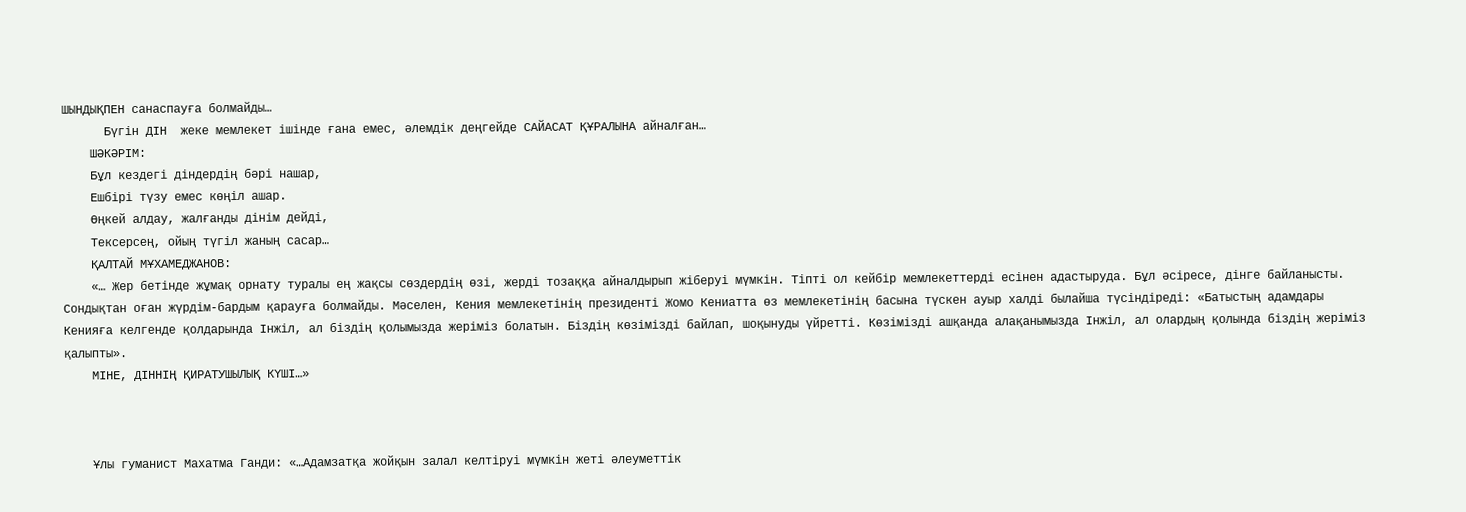ШЫНДЫҚПЕН санаспауға болмайды…
      Бүгін ДІН  жеке мемлекет ішінде ғана емес, әлемдік деңгейде САЙАСАТ ҚҰРАЛЫНА айналған…
    ШƏКƏРІМ:
    Бұл кездегі діндердің бəрі нашар,
    Ешбiрi түзу емес көңiл ашар.
    Өңкей алдау, жалғанды дiнiм дейдi,
    Тексерсең, ойың түгiл жаның сасар…
    ҚАЛТАЙ МҰХАМЕДЖАНОВ:
    «… Жер бетінде жұмақ орнату туралы ең жақсы сөздердің өзі, жерді тозаққа айналдырып жіберуі мүмкін. Тіпті ол кейбір мемлекеттерді есінен адастыруда. Бұл әсіресе, дінге байланысты. Сондықтан оған жүрдім-бардым қарауға болмайды. Мәселен, Кения мемлекетінің президенті Жомо Кениатта өз мемлекетінің басына түскен ауыр халді былайша түсіндіреді: «Батыстың адамдары Кенияға келгенде қолдарында Інжіл, ал біздің қолымызда жеріміз болатын. Біздің көзімізді байлап, шоқынуды үйретті. Көзімізді ашқанда алақанымызда Інжіл, ал олардың қолында біздің жеріміз қалыпты».
    МІНЕ, ДІННІҢ ҚИРАТУШЫЛЫҚ КҮШІ…»



    Ұлы гуманист Махатма Ганди: «…Адамзатқа жойқын залал келтіруі мүмкін жеті әлеуметтік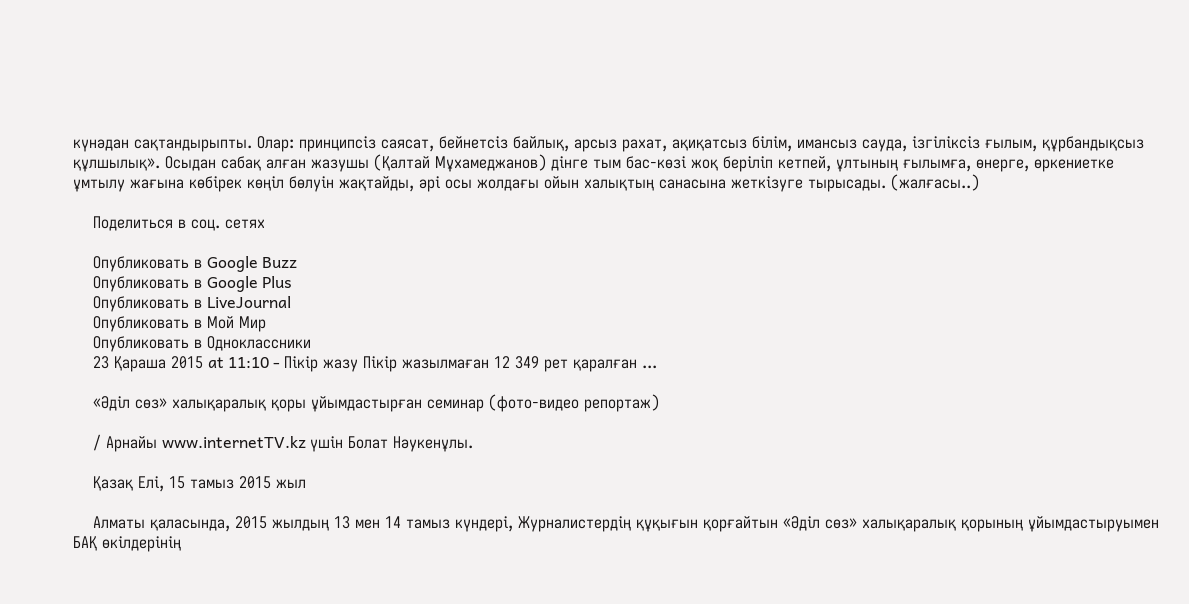күнәдан сақтандырыпты. Олар: принципсіз саясат, бейнетсіз байлық, арсыз рахат, ақиқатсыз білім, имансыз сауда, ізгіліксіз ғылым, құрбандықсыз құлшылық». Осыдан сабақ алған жазушы (Қалтай Мұхамеджанов) дінге тым бас-көзі жоқ беріліп кетпей, ұлтының ғылымға, өнерге, өркениетке ұмтылу жағына көбірек көңіл бөлуін жақтайды, әрі осы жолдағы ойын халықтың санасына жеткізуге тырысады. (жалғасы..)

    Поделиться в соц. сетях

    Опубликовать в Google Buzz
    Опубликовать в Google Plus
    Опубликовать в LiveJournal
    Опубликовать в Мой Мир
    Опубликовать в Одноклассники
    23 Қараша 2015 at 11:10 - Пікір жазу Пікір жазылмаған 12 349 рет қаралған ...

    «Әділ сөз» халықаралық қоры ұйымдастырған семинар (фото-видео репортаж)

    / Арнайы www.internetTV.kz үшін Болат Нәукенұлы.

    Қазақ Елі, 15 тамыз 2015 жыл

    Алматы қаласында, 2015 жылдың 13 мен 14 тамыз күндері, Журналистердің құқығын қорғайтын «Әділ сөз» халықаралық қорының ұйымдастыруымен БАҚ өкілдерінің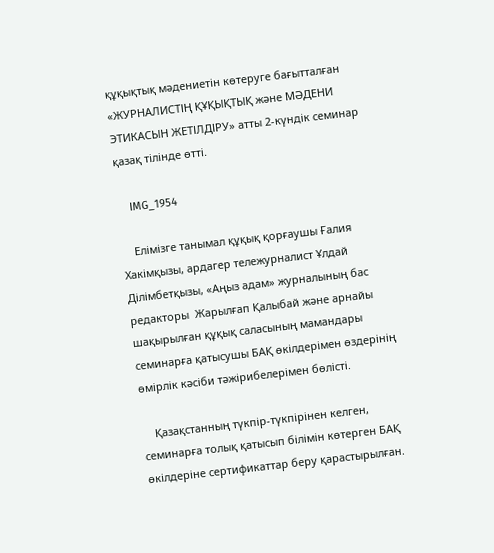құқықтық мәдениетін көтеруге бағытталған «ЖУРНАЛИСТІҢ ҚҰҚЫҚТЫҚ және МӘДЕНИ ЭТИКАСЫН ЖЕТІЛДІРУ» атты 2-күндік семинар қазақ тілінде өтті.

    IMG_1954

    Елімізге танымал құқық қорғаушы Ғалия Хакімқызы, ардагер тележурналист Ұлдай Ділімбетқызы, «Аңыз адам» журналының бас редакторы  Жарылғап Қалыбай және арнайы шақырылған құқық саласының мамандары семинарға қатысушы БАҚ өкілдерімен өздерінің өмірлік кәсіби тәжірибелерімен бөлісті.

    Қазақстанның түкпір-түкпірінен келген, семинарға толық қатысып білімін көтерген БАҚ өкілдеріне сертификаттар беру қарастырылған.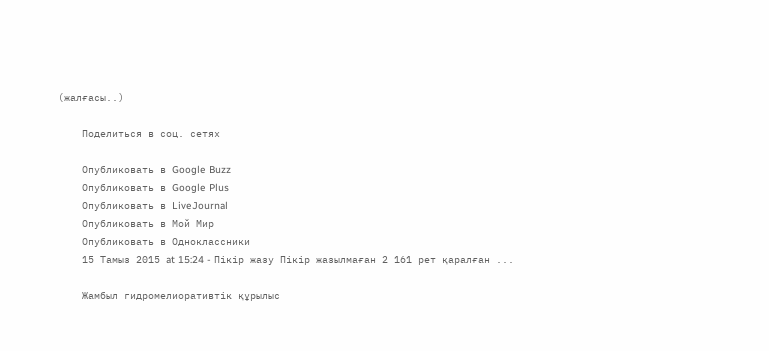(жалғасы..)

    Поделиться в соц. сетях

    Опубликовать в Google Buzz
    Опубликовать в Google Plus
    Опубликовать в LiveJournal
    Опубликовать в Мой Мир
    Опубликовать в Одноклассники
    15 Тамыз 2015 at 15:24 - Пікір жазу Пікір жазылмаған 2 161 рет қаралған ...

    Жамбыл гидромелиоративтік құрылыс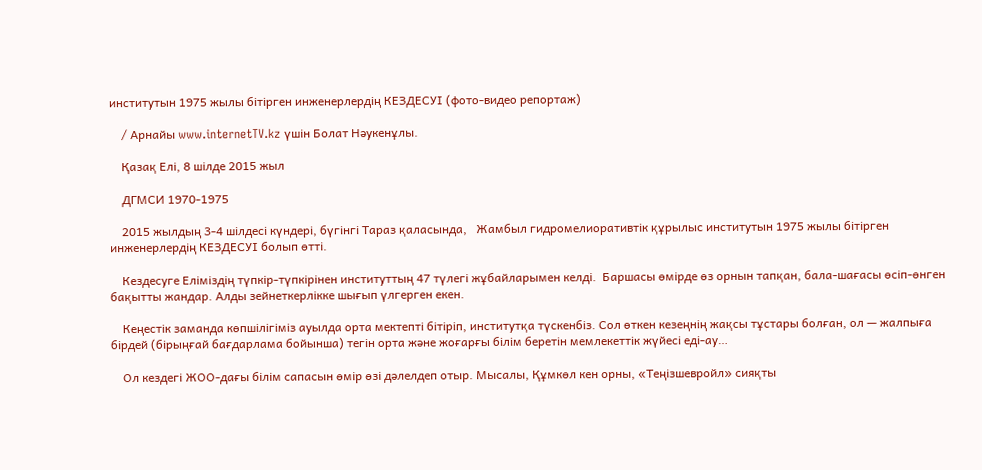институтын 1975 жылы бітірген инженерлердің КЕЗДЕСУІ (фото-видео репортаж)

    / Арнайы www.internetTV.kz үшін Болат Нәукенұлы.

    Қазақ Елі, 8 шілде 2015 жыл

    ДГМСИ 1970-1975

    2015 жылдың 3-4 шілдесі күндері, бүгінгі Тараз қаласында,   Жамбыл гидромелиоративтік құрылыс институтын 1975 жылы бітірген инженерлердің КЕЗДЕСУІ болып өтті.

    Кездесуге Еліміздің түпкір-түпкірінен институттың 47 түлегі жұбайларымен келді.  Баршасы өмірде өз орнын тапқан, бала-шағасы өсіп-өнген бақытты жандар. Алды зейнеткерлікке шығып үлгерген екен.

    Кеңестік заманда көпшілігіміз ауылда орта мектепті бітіріп, институтқа түскенбіз. Сол өткен кезеңнің жақсы тұстары болған, ол — жалпыға бірдей (бірыңғай бағдарлама бойынша) тегін орта және жоғарғы білім беретін мемлекеттік жүйесі еді-ау…

    Ол кездегі ЖОО-дағы білім сапасын өмір өзі дәлелдеп отыр. Мысалы, Құмкөл кен орны, «Теңізшевройл» сияқты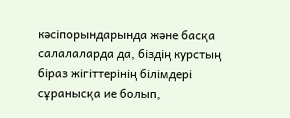кәсіпорындарында және басқа салалаларда да, біздің курстың біраз жігіттерінің білімдері сұранысқа ие болып,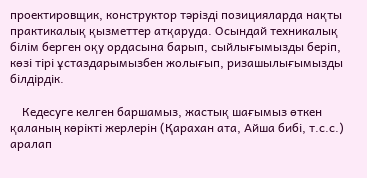проектировщик, конструктор тәрізді позицияларда нақты практикалық қызметтер атқаруда. Осындай техникалық білім берген оқу ордасына барып, сыйлығымызды беріп, көзі тірі ұстаздарымызбен жолығып, ризашылығымызды білдірдік.

    Кедесуге келген баршамыз, жастық шағымыз өткен қаланың көрікті жерлерін (Қарахан ата, Айша бибі, т.с.с.) аралап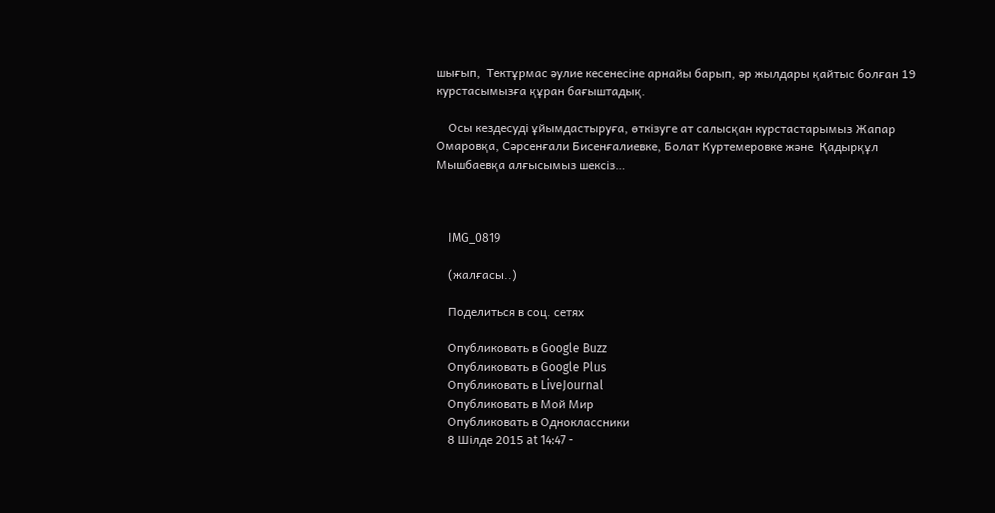шығып,  Тектұрмас әулие кесенесіне арнайы барып, әр жылдары қайтыс болған 19 курстасымызға құран бағыштадық.

    Осы кездесуді ұйымдастыруға, өткізуге ат салысқан курстастарымыз Жапар Омаровқа, Сәрсенғали Бисенғалиевке, Болат Куртемеровке және  Қадырқұл Мышбаевқа алғысымыз шексіз…



    IMG_0819

    (жалғасы..)

    Поделиться в соц. сетях

    Опубликовать в Google Buzz
    Опубликовать в Google Plus
    Опубликовать в LiveJournal
    Опубликовать в Мой Мир
    Опубликовать в Одноклассники
    8 Шілде 2015 at 14:47 -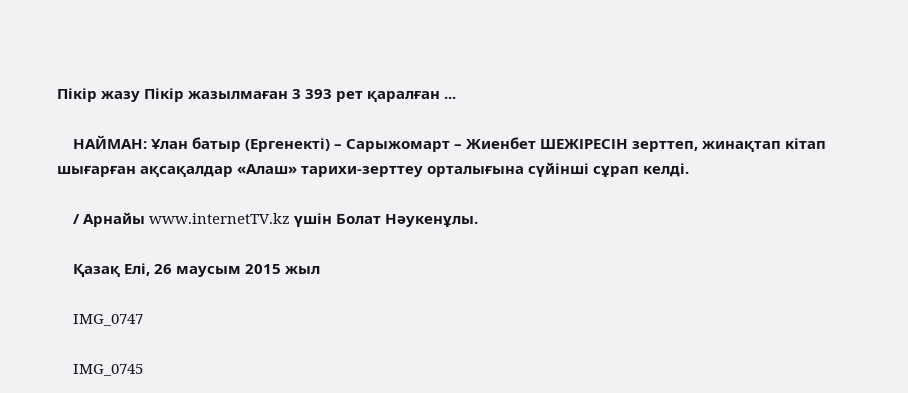Пікір жазу Пікір жазылмаған 3 393 рет қаралған ...

    НАЙМАН: Ұлан батыр (Ергенекті) – Сарыжомарт – Жиенбет ШЕЖІРЕСІН зерттеп, жинақтап кітап шығарған ақсақалдар «Алаш» тарихи-зерттеу орталығына сүйінші сұрап келді.

    / Арнайы www.internetTV.kz үшін Болат Нәукенұлы.

    Қазақ Елі, 26 маусым 2015 жыл

    IMG_0747

    IMG_0745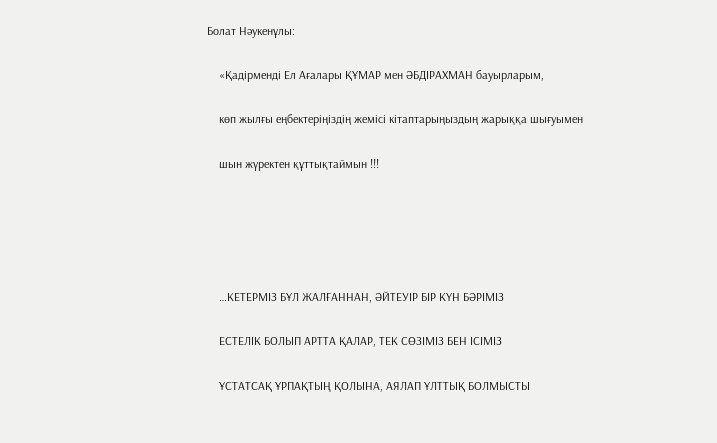Болат Нәукенұлы:

    «Қадірменді Ел Ағалары ҚҰМАР мен ӘБДІРАХМАН бауырларым,

    көп жылғы еңбектеріңіздің жемісі кітаптарыңыздың жарыққа шығуымен

    шын жүректен құттықтаймын !!!





    …КЕТЕРМІЗ БҰЛ ЖАЛҒАННАН, ӘЙТЕУІР БІР КҮН БӘРІМІЗ

    ЕСТЕЛІК БОЛЫП АРТТА ҚАЛАР, ТЕК СӨЗІМІЗ БЕН ІСІМІЗ

    ҰСТАТСАҚ ҰРПАҚТЫҢ ҚОЛЫНА, АЯЛАП ҰЛТТЫҚ БОЛМЫСТЫ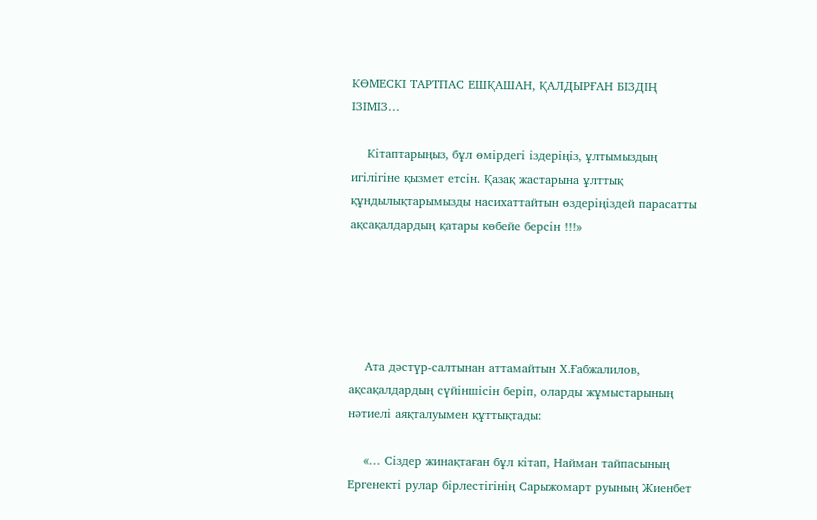КӨМЕСКІ ТАРТПАС ЕШҚАШАН, ҚАЛДЫРҒАН БІЗДІҢ ІЗІМІЗ…

    Кітаптарыңыз, бұл өмірдегі іздеріңіз, ұлтымыздың игілігіне қызмет етсін. Қазақ жастарына ұлттық құндылықтарымызды насихаттайтын өздеріңіздей парасатты ақсақалдардың қатары көбейе берсін !!!»





    Ата дәстүр-салтынан аттамайтын Х.Ғабжалилов, ақсақалдардың сүйіншісін беріп, оларды жұмыстарының нәтиелі аяқталуымен құттықтады:

    «… Сіздер жинақтаған бұл кітап, Найман тайпасының Ергенекті рулар бірлестігінің Сарыжомарт руының Жиенбет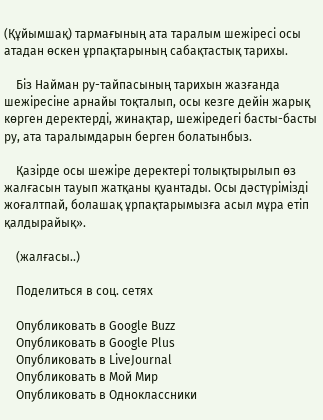(Құйымшақ) тармағының ата таралым шежіресі осы атадан өскен ұрпақтарының сабақтастық тарихы.

    Біз Найман ру-тайпасының тарихын жазғанда шежіресіне арнайы тоқталып, осы кезге дейін жарық көрген деректерді, жинақтар, шежіредегі басты-басты ру, ата таралымдарын берген болатынбыз.

    Қазірде осы шежіре деректері толықтырылып өз жалғасын тауып жатқаны қуантады. Осы дәстүрімізді жоғалтпай, болашақ ұрпақтарымызға асыл мұра етіп қалдырайық».

    (жалғасы..)

    Поделиться в соц. сетях

    Опубликовать в Google Buzz
    Опубликовать в Google Plus
    Опубликовать в LiveJournal
    Опубликовать в Мой Мир
    Опубликовать в Одноклассники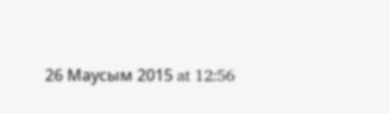26 Маусым 2015 at 12:56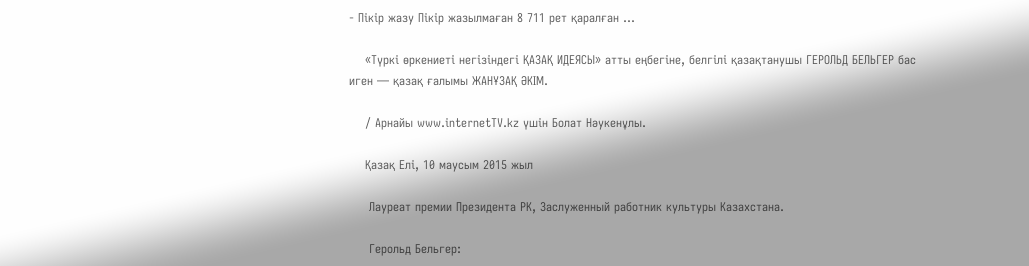- Пікір жазу Пікір жазылмаған 8 711 рет қаралған ...

    «Түркі өркениеті негізіндегі ҚАЗАҚ ИДЕЯСЫ» атты еңбегіне, белгілі қазақтанушы ГЕРОЛЬД БЕЛЬГЕР бас иген — қазақ ғалымы ЖАНҰЗАҚ ӘКІМ.

    / Арнайы www.internetTV.kz үшін Болат Нәукенұлы.

    Қазақ Елі, 10 маусым 2015 жыл

     Лауреат премии Президента РК, Заслуженный работник культуры Казахстана.

     Герольд Бельгер: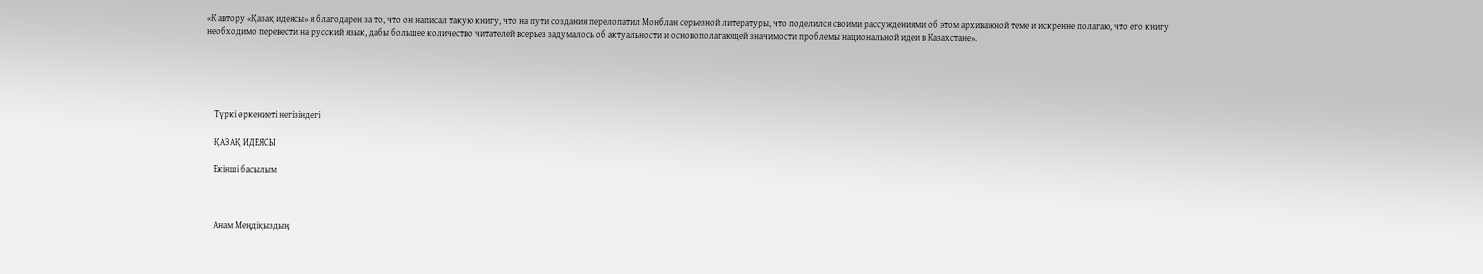«К автору «Қазақ идеясы» я благодарен за то, что он написал такую книгу, что на пути создания перелопатил Монблан серьезной литературы, что поделился своими рассуждениями об этом архиважной теме и искренне полагаю, что его книгу необходимо перевести на русский язык, дабы большее количество читателей всерьез задумалось об актуальности и основополагающей значимости проблемы национальной идеи в Казахстане».





    Түркі өркениеті негізіндегі

    ҚАЗАҚ ИДЕЯСЫ

    Екінші басылым



    Анам Меңдіқыздың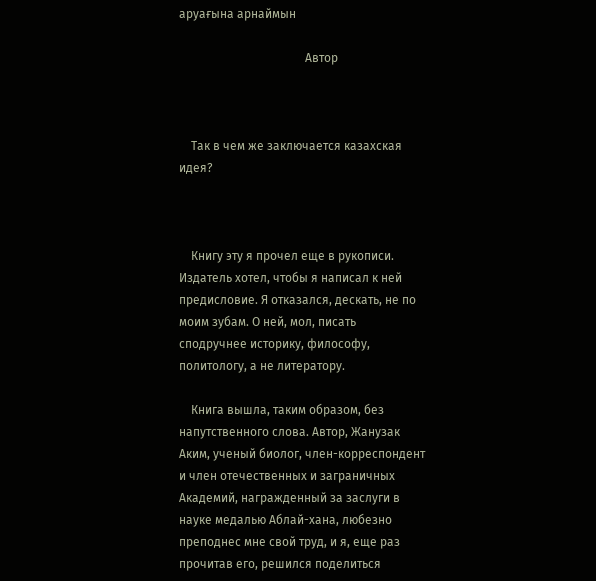аруағына арнаймын

                                          Автор



    Так в чем же заключается казахская идея?



    Книгу эту я прочел еще в рукописи. Издатель хотел, чтобы я написал к ней предисловие. Я отказался, дескать, не по моим зубам. О ней, мол, писать сподручнее историку, философу, политологу, а не литератору.

    Книга вышла, таким образом, без напутственного слова. Автор, Жанузак Аким, ученый биолог, член-корреспондент и член отечественных и заграничных Академий, награжденный за заслуги в науке медалью Аблай-хана, любезно преподнес мне свой труд, и я, еще раз прочитав его, решился поделиться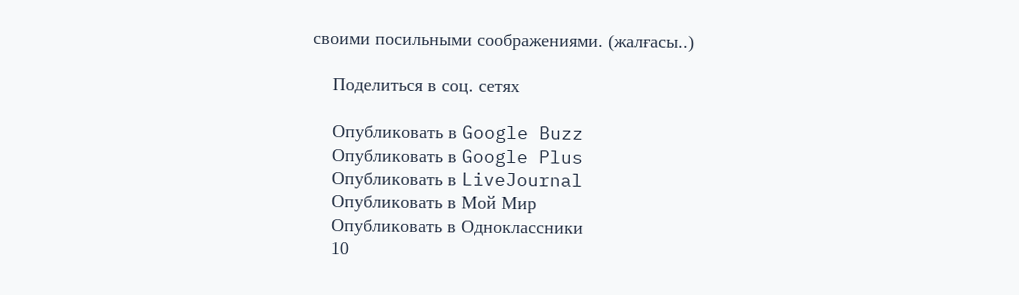своими посильными соображениями. (жалғасы..)

    Поделиться в соц. сетях

    Опубликовать в Google Buzz
    Опубликовать в Google Plus
    Опубликовать в LiveJournal
    Опубликовать в Мой Мир
    Опубликовать в Одноклассники
    10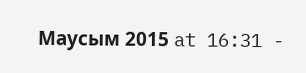Маусым 2015 at 16:31 -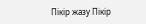Пікір жазу Пікір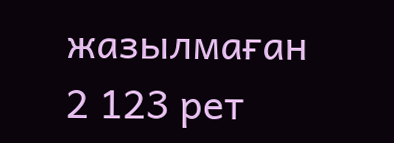жазылмаған 2 123 рет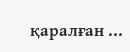қаралған ...